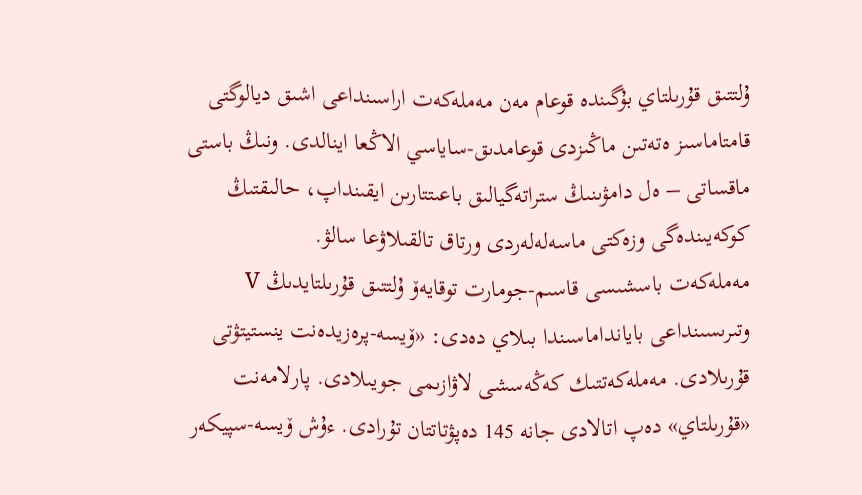ۇلتتىق قۇرىلتاي بۇگىندە قوعام مەن مەملەكەت اراسىنداعى اشىق ديالوگتى قامتاماسىز ەتەتىن ماڭىزدى قوعامدىق-ساياسي الاڭعا اينالدى. ونىڭ باستى ماقساتى – ەل دامۋىنىڭ ستراتەگيالىق باعىتتارىن ايقىنداپ، حالىقتىڭ كوكەيىندەگى وزەكتى ماسەلەلەردى ورتاق تالقىلاۋعا سالۋ.
مەملەكەت باسشىسى قاسىم-جومارت توقايەۆ ۇلتتىق قۇرىلتايدىڭ V وتىرىسىنداعى بايانداماسىندا بىلاي دەدى: «ۆيسە-پرەزيدەنت ينستيتۋتى قۇرىلادى. مەملەكەتتىك كەڭەسشى لاۋازىمى جويىلادى. پارلامەنت «قۇرىلتاي» دەپ اتالادى جانە 145 دەپۋتاتتان تۇرادى. ءۇش ۆيسە-سپيكەر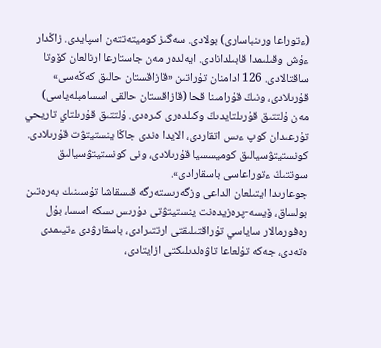(ءتوراعا ورىنباسارى) بولادى. سەگىز كوميتەتتەن اسپايدى. زاڭدار ءۇش وقىلىمدا قابىلدانادى. ايەلدەر مەن جاستارعا ارنالعان كۆوتا ساقتالادى. 126 ادامنان تۇراتىن «قازاقستان حالىق كەڭەسى» قۇرىلادى، ونىڭ قۇرامىنا قحا (قازاقستان حالقى اسسامبلەياسى) مەن ۇلتتىق قۇرىلتايدىڭ وكىلدەرى كىرەدى. ۇلتتىق قۇرىلتاي تاريحي تۇرعىدان كوپ ءىس اتقاردى، الايدا ەندى جاڭا ينستيتۋت قۇرىلادى. كونستيتۋسيالىق كوميسسيا قۇرىلادى، ونى كونستيتۋسيالىق سوتتىڭ ءتوراعاسى باسقارادى».
جوعارىدا ايتىلعان الداعى وزگەرىستەرگە قىسقاشا تۇسىنىك بەرەتىن بولساق، ۆيسە-پرەزيدەنت ينستيتۋتى دۇرىس ىسكە اسسا، بۇل رەفورمالار ساياسي تۇراقتىلىقتى ارتتىرادى، باسقارۋدى ءتيىمدى ەتەدى، جەكە تۇلعاعا تاۋەلدىلىكتى ازايتادى،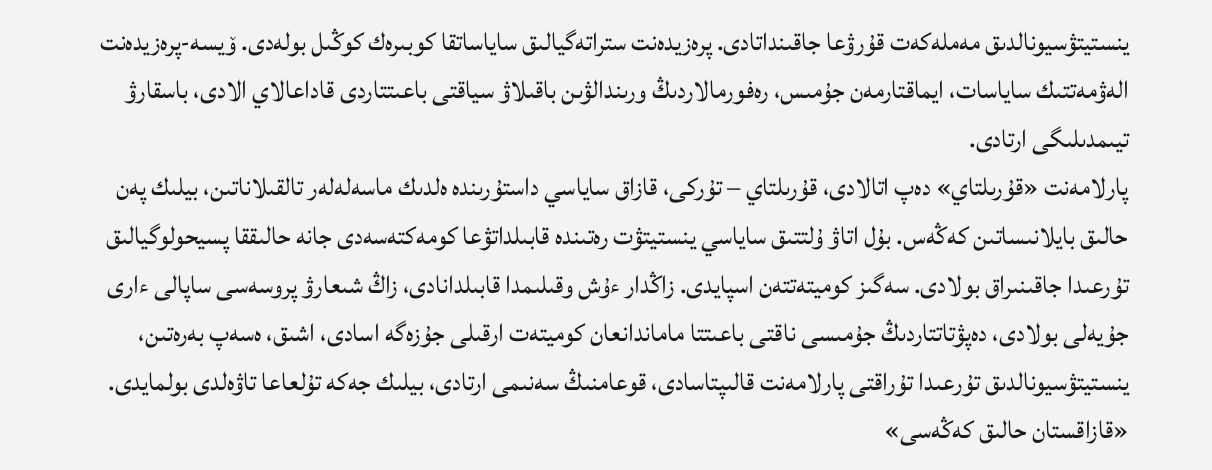ينستيتۋسيونالدىق مەملەكەت قۇرۋعا جاقىنداتادى. پرەزيدەنت ستراتەگيالىق ساياساتقا كوبىرەك كوڭىل بولەدى. ۆيسە-پرەزيدەنت الەۋمەتتىك ساياسات، ايماقتارمەن جۇمىس، رەفورمالاردىڭ ورىندالۋىن باقىلاۋ سياقتى باعىتتاردى قاداعالاي الادى، باسقارۋ تيىمدىلىگى ارتادى.
پارلامەنت «قۇرىلتاي» دەپ اتالادى، قۇرىلتاي – تۇركى، قازاق ساياسي داستۇرىندە ەلدىك ماسەلەلەر تالقىلاناتىن، بيلىك پەن حالىق بايلانىساتىن كەڭەس. بۇل اتاۋ ۇلتتىق ساياسي ينستيتۋت رەتىندە قابىلداتۋعا كومەكتەسەدى جانە حالىققا پسيحولوگيالىق تۇرعىدا جاقىنىراق بولادى. سەگىز كوميتەتتەن اسپايدى. زاڭدار ءۇش وقىلىمدا قابىلدانادى، زاڭ شىعارۋ پروسەسى ساپالى ءارى جۇيەلى بولادى، دەپۋتاتتاردىڭ جۇمىسى ناقتى باعىتتا ماماندانعان كوميتەت ارقىلى جۇزەگە اسادى، اشىق، ەسەپ بەرەتىن، ينستيتۋسيونالدىق تۇرعىدا تۇراقتى پارلامەنت قالىپتاسادى، قوعامنىڭ سەنىمى ارتادى، بيلىك جەكە تۇلعاعا تاۋەلدى بولمايدى.
«قازاقستان حالىق كەڭەسى»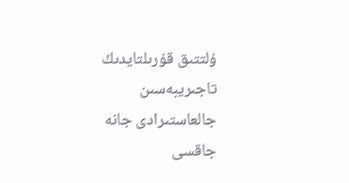ۇلتتىق قۇرىلتايدىڭ تاجىريبەسىن جالعاستىرادى جانە جاقسى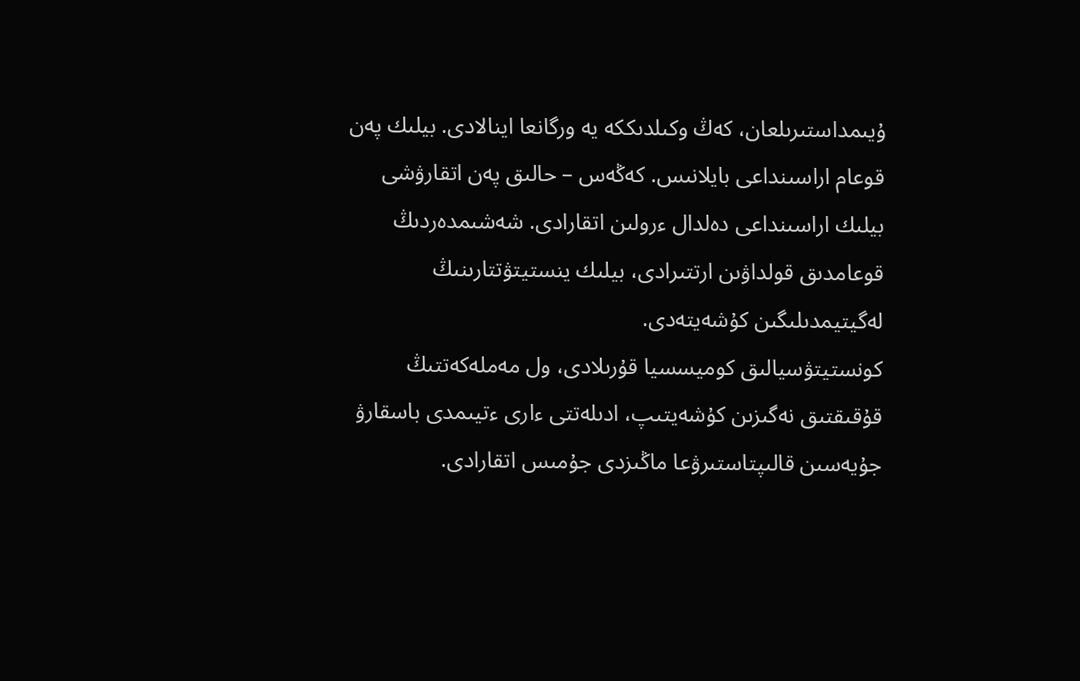ۇيىمداستىرىلعان، كەڭ وكىلدىككە يە ورگانعا اينالادى. بيلىك پەن قوعام اراسىنداعى بايلانىس. كەڭەس – حالىق پەن اتقارۋشى بيلىك اراسىنداعى دەلدال ءرولىن اتقارادى. شەشىمدەردىڭ قوعامدىق قولداۋىن ارتتىرادى، بيلىك ينستيتۋتتارىنىڭ لەگيتيمدىلىگىن كۇشەيتەدى.
كونستيتۋسيالىق كوميسسيا قۇرىلادى، ول مەملەكەتتىڭ قۇقىقتىق نەگىزىن كۇشەيتىپ، ادىلەتتى ءارى ءتيىمدى باسقارۋ جۇيەسىن قالىپتاستىرۋعا ماڭىزدى جۇمىس اتقارادى.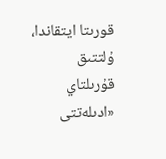قورىتا ايتقاندا، ۇلتتىق قۇرىلتاي «ادىلەتتى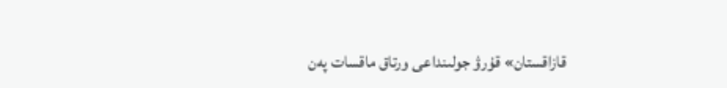قازاقستان» قۇرۋ جولىنداعى ورتاق ماقسات پەن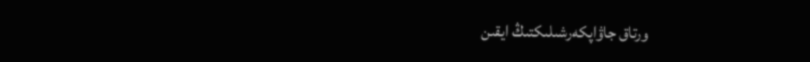ورتاق جاۋاپكەرشىلىكتىڭ ايقىن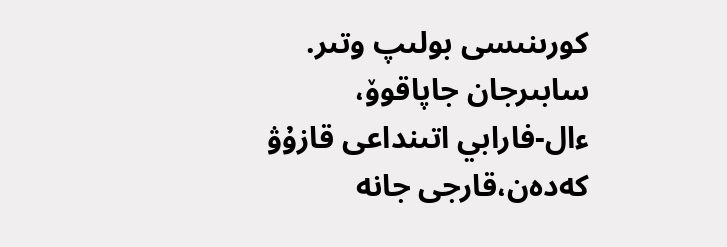كورىنىسى بولىپ وتىر.
سابىرجان جاپاقوۆ،
ءال-فارابي اتىنداعى قازۇۋ
كەدەن،قارجى جانە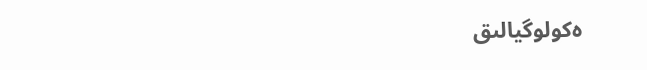ەكولوگيالىق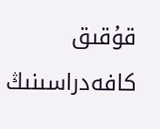قۇقىق كافەدراسىنىڭ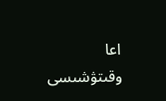اعا وقىتۋشىسى